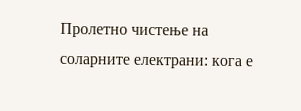Пролетно чистење на соларните електрани: кога е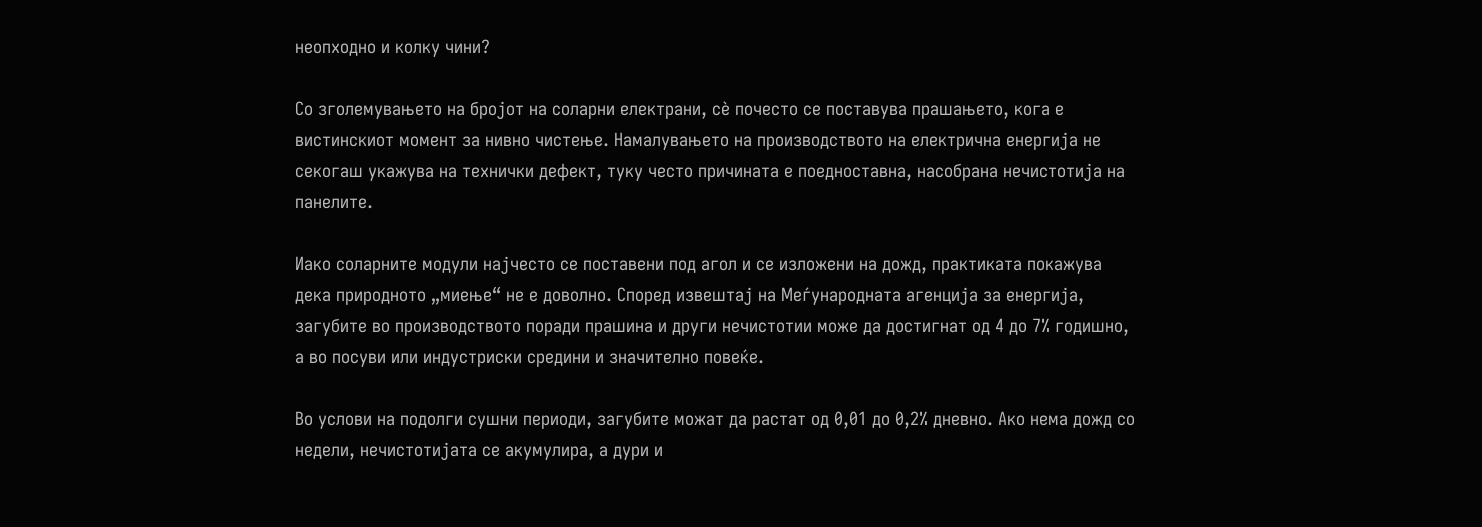неопходно и колку чини?

Со зголемувањето на бројот на соларни електрани, сè почесто се поставува прашањето, кога е вистинскиот момент за нивно чистење. Намалувањето на производството на електрична енергија не секогаш укажува на технички дефект, туку често причината е поедноставна, насобрана нечистотија на панелите.

Иако соларните модули најчесто се поставени под агол и се изложени на дожд, практиката покажува дека природното „миење“ не е доволно. Според извештај на Меѓународната агенција за енергија, загубите во производството поради прашина и други нечистотии може да достигнат од 4 до 7% годишно, а во посуви или индустриски средини и значително повеќе.

Во услови на подолги сушни периоди, загубите можат да растат од 0,01 до 0,2% дневно. Ако нема дожд со недели, нечистотијата се акумулира, а дури и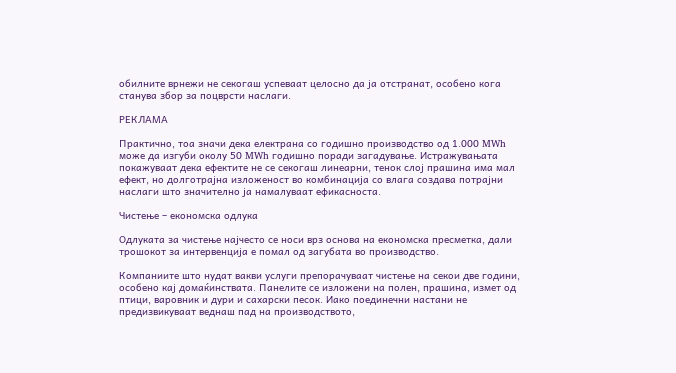обилните врнежи не секогаш успеваат целосно да ја отстранат, особено кога станува збор за поцврсти наслаги.

РЕКЛАМА

Практично, тоа значи дека електрана со годишно производство од 1.000 MWh може да изгуби околу 50 MWh годишно поради загадување. Истражувањата покажуваат дека ефектите не се секогаш линеарни, тенок слој прашина има мал ефект, но долготрајна изложеност во комбинација со влага создава потрајни наслаги што значително ја намалуваат ефикасноста.

Чистење – економска одлука

Одлуката за чистење најчесто се носи врз основа на економска пресметка, дали трошокот за интервенција е помал од загубата во производство.

Компаниите што нудат вакви услуги препорачуваат чистење на секои две години, особено кај домаќинствата. Панелите се изложени на полен, прашина, измет од птици, варовник и дури и сахарски песок. Иако поединечни настани не предизвикуваат веднаш пад на производството,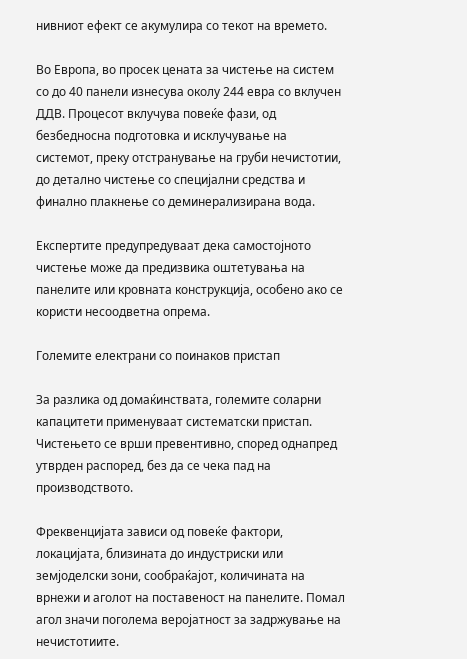нивниот ефект се акумулира со текот на времето.

Во Европа, во просек цената за чистење на систем со до 40 панели изнесува околу 244 евра со вклучен ДДВ. Процесот вклучува повеќе фази, од безбедносна подготовка и исклучување на системот, преку отстранување на груби нечистотии, до детално чистење со специјални средства и финално плакнење со деминерализирана вода.

Експертите предупредуваат дека самостојното чистење може да предизвика оштетувања на панелите или кровната конструкција, особено ако се користи несоодветна опрема.

Големите електрани со поинаков пристап

За разлика од домаќинствата, големите соларни капацитети применуваат систематски пристап. Чистењето се врши превентивно, според однапред утврден распоред, без да се чека пад на производството.

Фреквенцијата зависи од повеќе фактори, локацијата, близината до индустриски или земјоделски зони, сообраќајот, количината на врнежи и аголот на поставеност на панелите. Помал агол значи поголема веројатност за задржување на нечистотиите.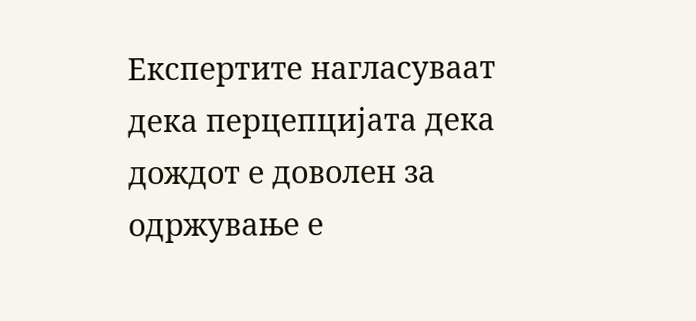Експертите нагласуваат дека перцепцијата дека дождот е доволен за одржување е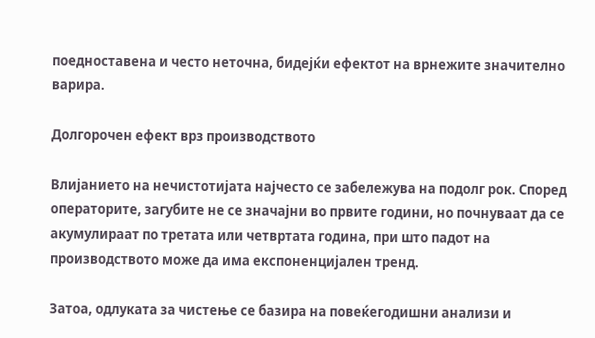поедноставена и често неточна, бидејќи ефектот на врнежите значително варира.

Долгорочен ефект врз производството

Влијанието на нечистотијата најчесто се забележува на подолг рок. Според операторите, загубите не се значајни во првите години, но почнуваат да се акумулираат по третата или четвртата година, при што падот на производството може да има експоненцијален тренд.

Затоа, одлуката за чистење се базира на повеќегодишни анализи и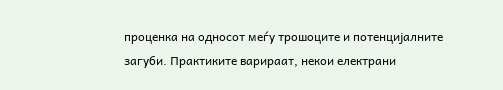проценка на односот меѓу трошоците и потенцијалните загуби. Практиките варираат, некои електрани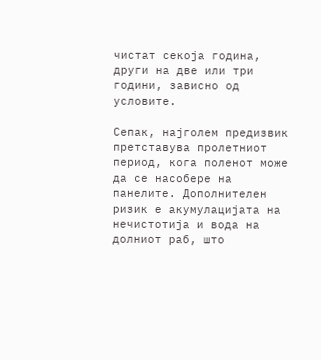чистат секоја година, други на две или три години, зависно од условите.

Сепак, најголем предизвик претставува пролетниот период, кога поленот може да се насобере на панелите. Дополнителен ризик е акумулацијата на нечистотија и вода на долниот раб, што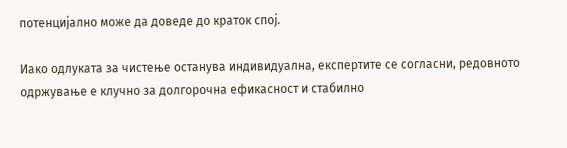потенцијално може да доведе до краток спој.

Иако одлуката за чистење останува индивидуална, експертите се согласни, редовното одржување е клучно за долгорочна ефикасност и стабилно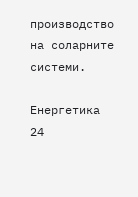производство на соларните системи.

Енергетика 24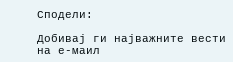Сподели:

Добивај ги најважните вести на е-маил